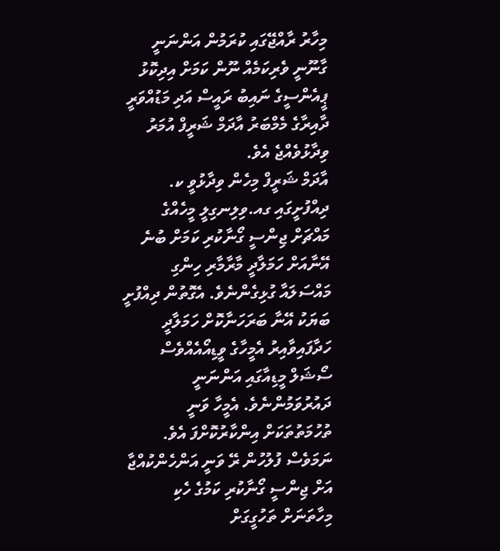މިހާރު ރާއްޖޭގައި ކުރަމުން އަންނަނީ ގާނޫނީ ވެރިކަމެއް ނޫން ކަމަށް އިދިކޮޅު ޕީއެންސީގެ ނައިބު ރައީސް އަދި މަޑުއްވަރީ ދާއިރާގެ މެމްބަރު އާދަމް ޝަރީފް އުމަރު ވިދާޅުވެއްޖެ އެވެ.
އާދަމް ޝަރީފް މިހެން ވިދާޅުވީ ކ. ދިއްފުށީގައި ގއ.ވިލިނގިލީ މީހެއްގެ މައްޗަށް ޖިންސީ ގޯނާކުރި ކަމަށް ބުނެ އޭނާއަށް ހަމަލާދީ މާރާމާރި ހިންގި މައްސަލައާ ގުޅިގެންނެވެ. އެގޮތުން ދިއްފުށީ ބަޔަކު އޭނާ ބަރަހަނާކޮށް ހަމަލާދީ ހަދާފައިވާއިރު އެމީހާގެ ވީޑިއޯއެއްވެސް ސޯޝަލް މީޑިއާގައި އަންނަނީ ދައުރުވަމުންނެވެ. އެމީހާ ވަނީ ތުހުމަތުތަކަށް އިންކާރުކޮށްފަ އެވެ. ނަމަވެސް ފުލުހުން ރޭ ވަނީ އަންހެންކުއްޖާ އަށް ޖިންސީ ގޯނާކުރި ކަމުގެ ހެކި މިހާތަނަށް ތަހުގީގަށް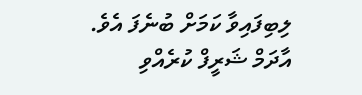ލިބިފައިވާ ކަމަށް ބުނެފަ އެވެ.
އާދަމް ޝަރީފް ކުރެއްވި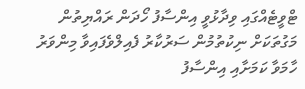ޓްވީޓެއްގައި ވިދާޅުވީ އިންސާފު ހޯދަން ރައްޔިތުން މަގުތަކަށް ނިކުތުމުން ސަރުކާރު ފެއިލްވެފައިވާ މިންވަރު ހާމަވާ ކަމަށާއި އިންސާފު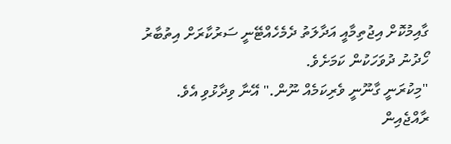ގާއިމުކޮށް އިޖުތިމާއީ އަދާލަތު ދެމެހެއްޓޭނީ ސަރުކާރަށް އިތުބާރު ހޯދުނު ދުވަހަކުން ކަމަށެވެ.
"މިކުރަނީ ގާނޫނީ ވެރިކަމެއް ނޫން." އޭނާ ވިދާޅުވި އެވެ.
ރާއްޖެއިން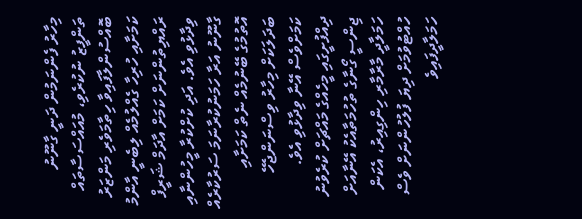މިހާރު ފެންނަމުން ދަނީ ގާނޫނު ތަންފީޒު ނުކުރެވި، މުއައްސަސާތައް ބޮއްސުންލާފައިވާ ހިތާމަވެރި މަންޒަރު ކަމަށާއި ހުރިހާ ގެއްލުމެއް ލިބެނީ އާންމު ރައްޔިތުންނަށް ކަމަށް އާދަމް ޝަރީފް ވިދާޅުވި އެވެ. އަދި ކުށްކުރާ މީހުންނާއި ގާނޫނު އަރާ ހަމަނުކުރާނަމަ ސަރުކާރެއް އޮތުމުގެ ބޭނުމެއް ނެތް ކަމަށާއި ބަދަލަކަށް މިހާރު ވިސްނަންޖެހޭ ކަމަށްވެސް އޭނާ ވިދާޅުވި އެވެ.
ދިއްފުށީގައި މީހެއްގެ މައްޗަށް ކުރެވުނު ޖިންސީ ގޯނާގެ ތުހުމަތާއެކު އޭނާއަށް ހަމަލާދީ މާރާމާރި ހިންގިއިރު، އެކަން ހުއްޓުވުމަށް ދިޔަ ފުލުހުންނަށް ވެސް ހަމަލާދީފައިވެ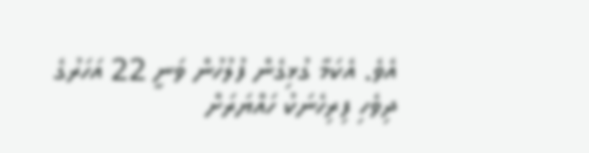އެވެ. އެކަމާ ގުޅިގެން ފުލުހުން ވަނީ 22 އަހަރުގެ ދިވެހި ފިރިހެނަކު ހައްޔަރަށް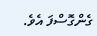ގެންގޮސްފަ އެވެ.